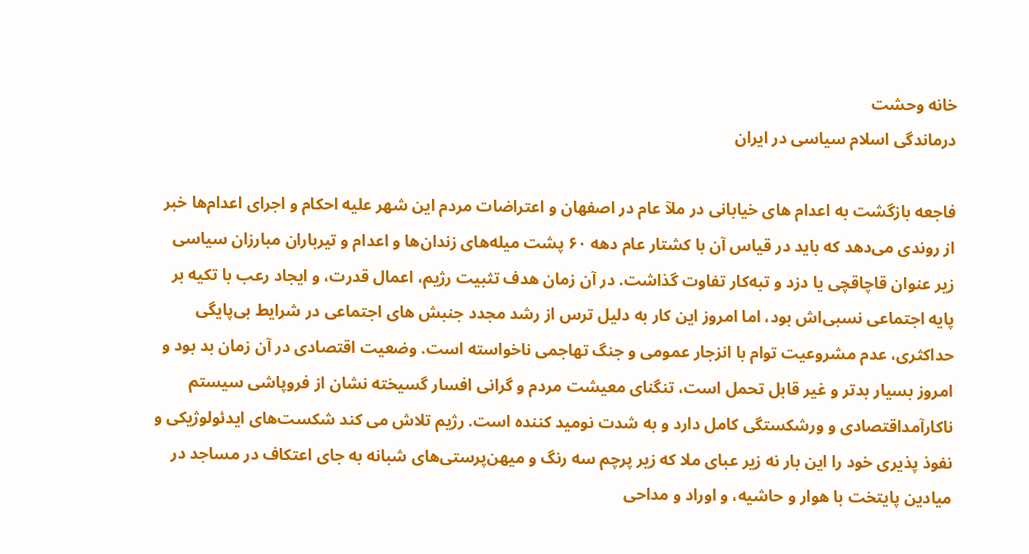خانه وحشت
درماندگی اسلام سیاسی در ایران

فاجعه بازگشت به اعدام های خیابانی در ملآ عام در اصفهان و اعتراضات مردم این شهر علیه احکام و اجرای اعدام‌ها خبر از روندی می‌دهد که باید در قیاس آن با کشتار عام دهه ۶۰ پشت میله‌های زندان‌ها و اعدام و تیرباران مبارزان سیاسی زیر عنوان قاچاقچی یا دزد و تبه‌کار تفاوت گذاشت. در آن زمان هدف تثبیت رژیم، اعمال قدرت، و ایجاد رعب با تکیه بر پایه اجتماعی نسبی‌اش بود، اما امروز این کار به دلیل ترس از رشد مجدد جنبش های اجتماعی در شرایط بی‌پایگی حداکثری، عدم مشروعیت توام با انزجار عمومی و جنگ تهاجمی ناخواسته است. وضعیت اقتصادی در آن زمان بد بود و امروز بسیار بدتر و غیر قابل تحمل است، تنگنای معیشت مردم و گرانی افسار گسیخته نشان از فروپاشی سیستم ناکارآمداقتصادی و ورشکستگی کامل دارد و به شدت نومید کننده است. رژیم تلاش می کند شکست‌های ایدئولوژیکی و نفوذ پذیری خود را این بار نه زیر عبای ملا که زیر پرچم سه رنگ و میهن‌پرستی‌های شبانه به جای اعتکاف در مساجد در میادین پایتخت با هوار و حاشیه، و اوراد و مداحی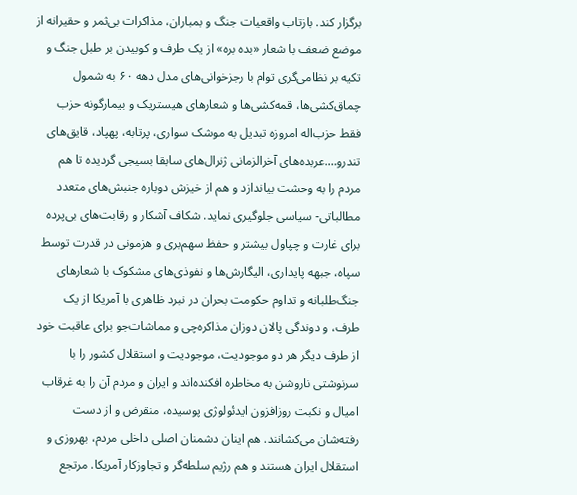برگزار کند. بازتاب واقعیات جنگ و بمباران، مذاکرات بی‌ثمر و حقیرانه از موضع ضعف با شعار «بده بره» از یک طرف و کوبیدن بر طبل جنگ و تکیه بر نظامی‌گری توام با رجزخوانی‌های مدل دهه ۶۰ به شمول چماق‌کشی‌ها، قمه‌کشی‌ها و شعار‌های هیستریک و بیمارگونه حزب فقط حزب‌اله امروزه تبدیل به موشک سواری، پرتابه، پهپاد، قایق‌های تندرو….عربده‌های آخرالزمانی ژنرال‌های سابقا بسیجی گردیده تا هم مردم را به وحشت بیاندازد و هم از خیزش دوباره جنبش‌های متعدد مطالباتی- سیاسی جلوگیری نماید. شکاف آشکار و رقابت‌های بی‌پرده برای غارت و چپاول بیشتر و حفظ سهم‌بری و هزمونی در قدرت توسط سپاه، جبهه پایداری، الیگارش‌ها و نفوذی‌های مشکوک با شعار‌های جنگ‌طلبانه و تداوم حکومت بحران در نبرد ظاهری با آمریکا از یک طرف، و دوندگی پالان دوزان مذاکره‌چی و مماشات‌جو برای عاقبت خود از طرف دیگر هر دو موجودیت، موجودیت و استقلال کشور را با سرنوشتی ناروشن به مخاطره افکنده‌اند و ایران و مردم آن را به غرقاب امیال و نکبت روزافزون ایدئولوژی پوسیده، منقرض و از دست رفته‌شان می‌کشانند. هم اینان دشمنان اصلی داخلی مردم، بهروزی و استقلال ایران هستند و هم رژیم سلطه‌گر و تجاوزکار آمریکا. مرتجع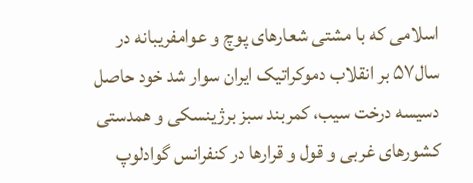اسلامی که با مشتی شعارهای پوچ و عوامفریبانه در سال۵۷ بر انقلاب دموکراتیک ایران سوار شد خود حاصل دسیسه درخت سیب، کمربند سبز برژینسکی و همدستی کشورهای غربی و قول و قرارها در کنفرانس گوادلوپ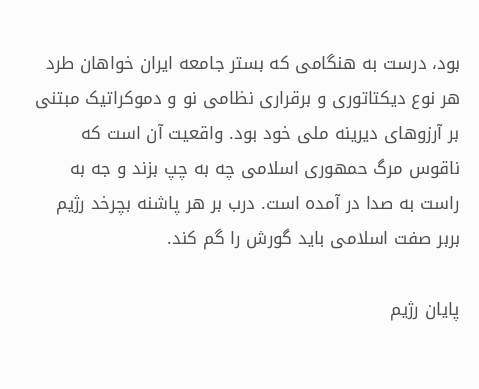بود، درست به هنگامی که بستر جامعه ایران خواهان طرد هر نوع دیکتاتوری و برقراری نظامی نو و دموکراتیک مبتنی بر آرزوهای دیرینه ملی خود بود. واقعیت آن است که ناقوس مرگ حمهوری اسلامی چه به چپ بزند و جه به راست به صدا در آمده است. درب بر هر پاشنه بچرخد رژیم بربر صفت اسلامی باید گورش را گم کند.

پایان رژیم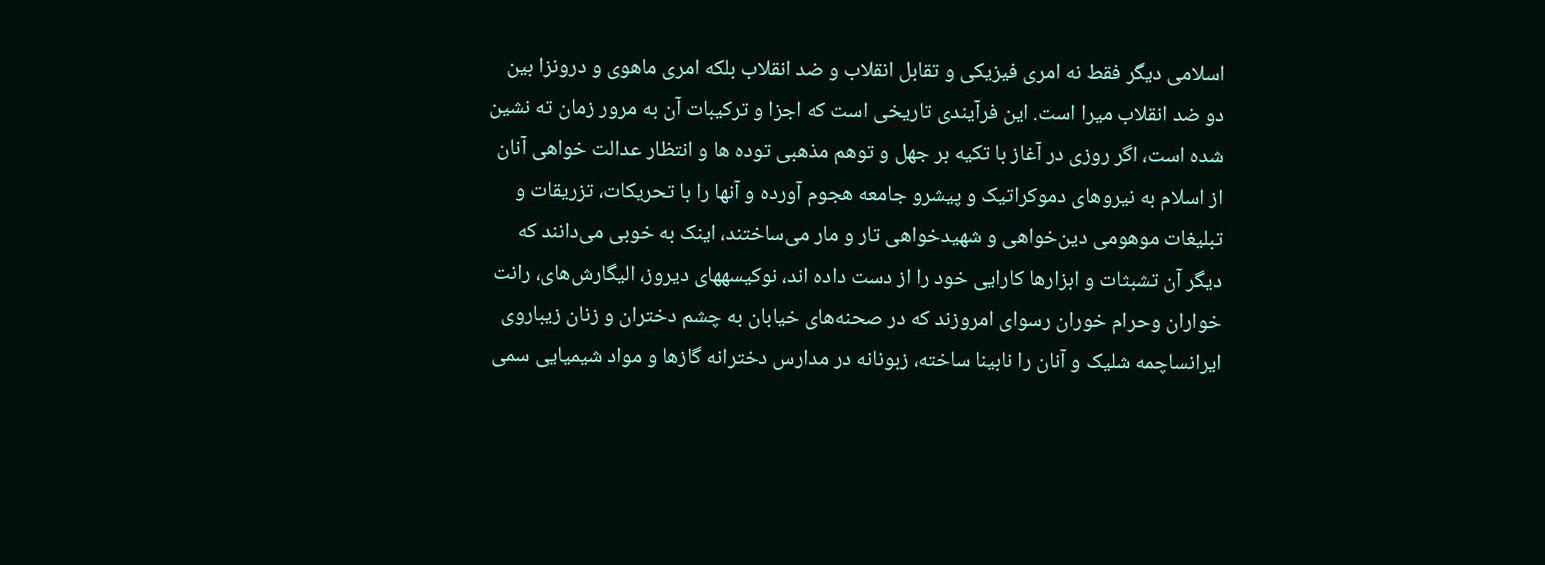اسلامی دیگر فقط نه امری فیزیکی و تقابل انقلاب و ضد انقلاب بلکه امری ماهوی و درونزا بین دو ضد انقلاب میرا است. این فرآیندی تاریخی است که اجزا و ترکیبات آن به مرور زمان ته نشین شده است، اگر روزی در آغاز با تکیه بر جهل و توهم مذهبی توده ها و انتظار عدالت خواهی آنان از اسلام به نیروهای دموکراتیک و پیشرو جامعه هجوم آورده و آنها را با تحریکات، تزریقات و تبلیغات موهومی دین‌خواهی و شهید‌خواهی تار و مار می‌ساختند، اینک به خوبی می‌دانند که دیگر آن تشبثات و ابزارها کارایی خود را از دست داده اند، نوکیسههای دیروز، الیگارش‌های، رانت خواران وحرام خوران رسوای امروزند که در صحنه‌های خیابان به چشم دختران و زنان زیباروی ایرانساچمه شلیک و آنان را نابینا ساخته، زبونانه در مدارس دخترانه گازها و مواد شیمیایی سمی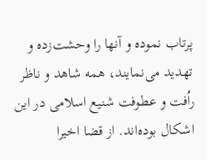پرتاب نموده و آنها را وحشت‌زده و تهدید می‌نمایند، همه شاهد و ناظر راُفت و عطوفت شنیع اسلامی در این اشکال بوده‌اند. از قضا اخیرا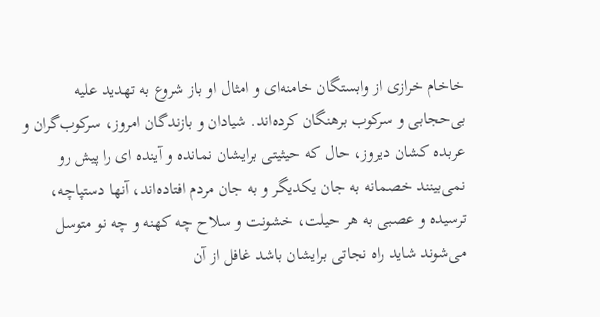خاخام خرازی از وابستگان خامنه‌ای و امثال او باز شروع به تهدید علیه بی‌حجابی و سرکوب برهنگان کرده‌‌اند. شیادان و بازندگان امروز، سرکوب‌گران و عربده کشان دیروز، حال که حیثیتی برایشان نمانده و آینده ای را پیش رو نمی‌بینند خصمانه به جان یکدیگر و به جان مردم افتاده‌اند، آنها دستپاچه، ترسیده و عصبی به هر حیلت، خشونت و سلاح چه کهنه و چه نو متوسل می‌شوند شاید راه نجاتی برایشان باشد غافل از آن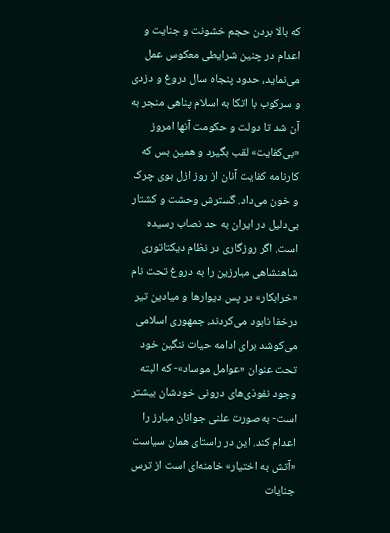که بالا بردن حجم خشونت و جنایت و اعدام در چنین شرایطی معکوس عمل می‌نماید، حدود پنجاه سال دروغ و دزدی و سرکوب با اتکا به اسلام پناهی منجر به آن شد تا دولت و حکومت آنها امروز «بی‌کفایت» لقب بگیرد و همین بس که کارنامه کفایت آنان از روز ازل بوی چرک و خون می‌داد. گسترش وحشت و کشتار بی‌دلیل در ایران به حد نصاب رسیده است. اگر روزگاری در نظام دیکتاتوری شاهنشاهی مبارزین را به دروغ تحت نام «خرابکار» در پس دیوارها و میادین تیر درخفا نابود می‌کردند، جمهوری اسلامی می‌کوشد برای ادامه حیات ننگین خود تحت عنوان «عوامل موساد»- که البته وجود نفوذی‌های درونی خودشان بیشتر است- به‌صورت علنی جوانان مبارز را اعدام کند. این در راستای همان سیاست «آتش به اختیار» خامنه‌ای است از ترس جنایات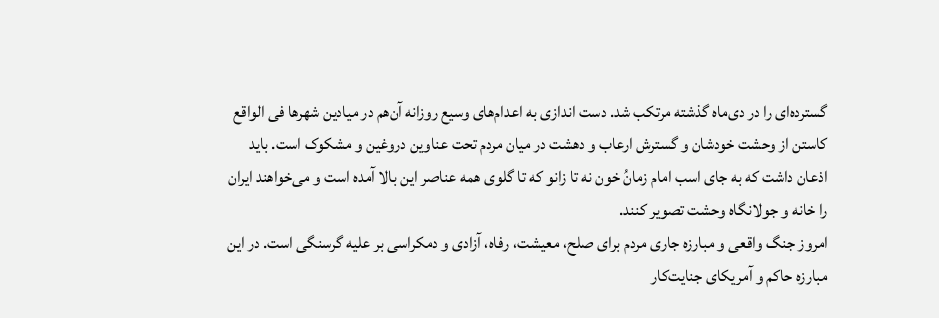گسترده‌ای را در دی‌ماه گذشته مرتکب شد. دست اندازی به اعدام‌های وسیع روزانه آن‌هم در میادین شهرها فی الواقع کاستن از وحشت خودشان و گسترش ارعاب و دهشت در میان مردم تحت عناوین دروغین و مشکوک است. باید اذعان داشت که به جای اسب امام زمانُ خون نه تا زانو که تا گلوی همه عناصر این بالا آمده است و می‌خواهند ایران را خانه و جولانگاه وحشت تصویر کنند.
امروز جنگ واقعی و مبارزه جاری مردم برای صلح، معیشت، رفاه، آزادی و دمکراسی بر علیه گرسنگی است. در این مبارزه حاکم و آمریکای جنایت‌کار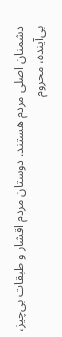دشمنان اصلی مردم هستند. دوستان مردم اقشار و طبقات بی‌چیز، بی‌آینده، محروم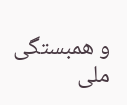و همبستگی ملی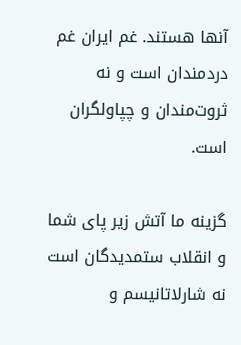آنها هستند. غم ایران غم دردمندان است و نه ثروت‌مندان و چپاولگران است.

گزینه ما آتش زیر پای شما و انقلاب ستمدیدگان است نه شارلاتانیسم و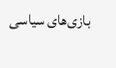بازی‌های سیاسی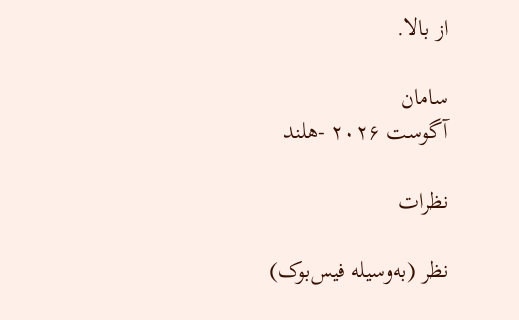از بالا.

سامان
آگوست ۲۰۲۶ -هلند

نظرات

نظر (به‌وسیله فیس‌بوک)